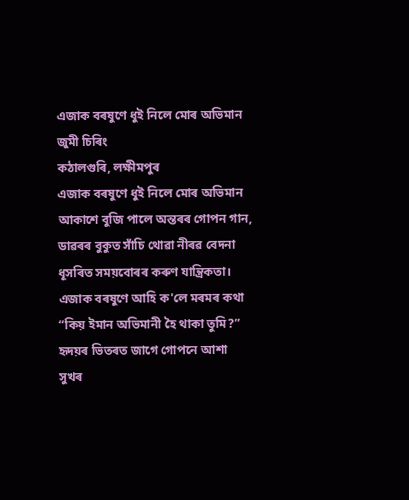এজাক বৰষুণে ধুই নিলে মোৰ অভিমান
জুমী চিৰিং
কঠালগুৰি, লক্ষীমপুৰ
এজাক বৰষুণে ধুই নিলে মোৰ অভিমান
আকাশে বুজি পালে অন্তৰৰ গোপন গান,
ডাৱৰৰ বুকুত সাঁচি থোৱা নীৰৱ বেদনা
ধূসৰিত সময়বোৰৰ কৰুণ যান্ত্ৰিকতা।
এজাক বৰষুণে আহি ক'লে মৰমৰ কথা
“কিয় ইমান অভিমানী হৈ থাকা তুমি?”
হৃদয়ৰ ভিতৰত জাগে গোপনে আশা
সুখৰ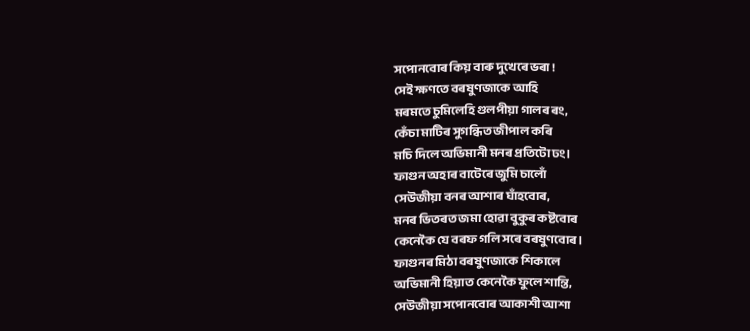সপোনবোৰ কিয় বাৰু দুখেৰে ভৰা !
সেই ক্ষণতে বৰষুণজাকে আহি
মৰমতে চুমিলেহি গুলপীয়া গালৰ ৰং,
কেঁচা মাটিৰ সুগন্ধিত জীপাল কৰি
মচি দিলে অভিমানী মনৰ প্ৰতিটো ঢং।
ফাগুন অহাৰ বাটেৰে জুমি চালোঁ
সেউজীয়া বনৰ আশাৰ ঘাঁহবোৰ,
মনৰ ভিতৰত জমা হোৱা বুকুৰ কষ্টবোৰ
কেনেকৈ যে বৰফ গলি সৰে বৰষুণবোৰ।
ফাগুনৰ মিঠা বৰষুণজাকে শিকালে
অভিমানী হিয়াত কেনেকৈ ফুলে শান্তি,
সেউজীয়া সপোনবোৰ আকাশী আশা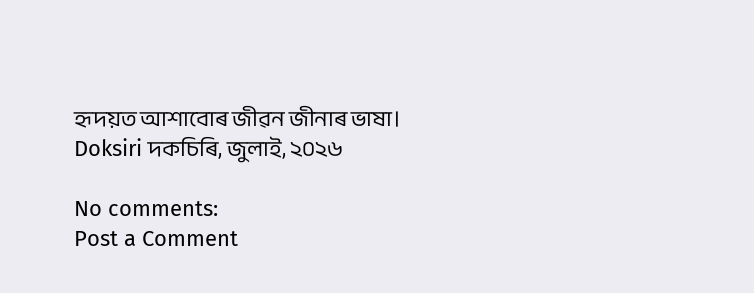হৃদয়ত আশাবোৰ জীৱন জীনাৰ ভাষা।
Doksiri দকচিৰি, জুলাই, ২০২৬

No comments:
Post a Comment